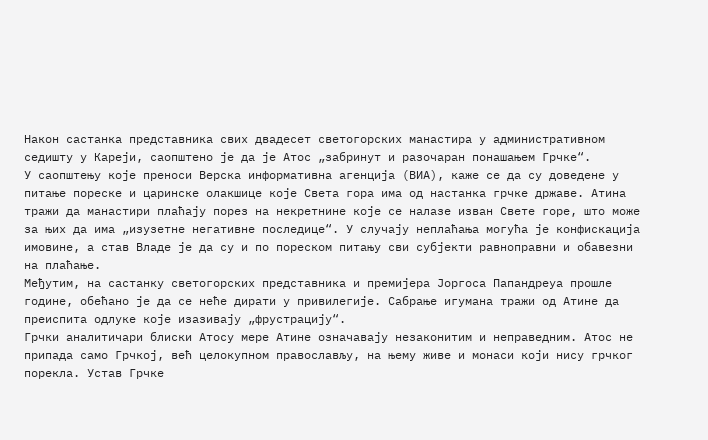Након састанка представника свих двадесет светогорских манастира у административном седишту у Кареји, саопштено је да је Атос „забринут и разочаран понашањем Грчке“.
У саопштењу које преноси Верска информативна агенција (ВИА), каже се да су доведене у питање пореске и царинске олакшице које Света гора има од настанка грчке државе. Атина тражи да манастири плаћају порез на некретнине које се налазе изван Свете горе, што може за њих да има „изузетне негативне последице“. У случају неплаћања могућа је конфискација имовине, а став Владе је да су и по пореском питању сви субјекти равноправни и обавезни на плаћање.
Међутим, на састанку светогорских представника и премијера Јоргоса Папандреуа прошле године, обећано је да се неће дирати у привилегије. Сабрање игумана тражи од Атине да преиспита одлуке које изазивају „фрустрацију“.
Грчки аналитичари блиски Атосу мере Атине означавају незаконитим и неправедним. Атос не припада само Грчкој, већ целокупном православљу, на њему живе и монаси који нису грчког порекла. Устав Грчке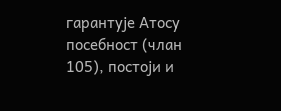гарантује Атосу посебност (члан 105), постоји и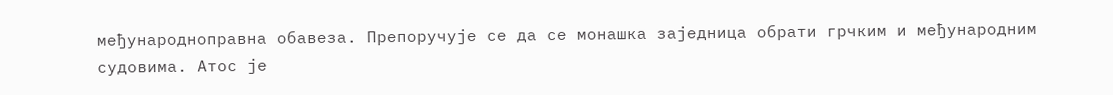међународноправна обавеза. Препоручује се да се монашка заједница обрати грчким и међународним судовима. Атос је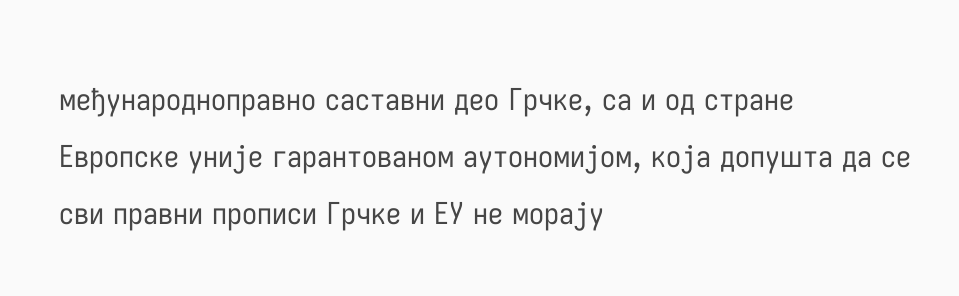међународноправно саставни део Грчке, са и од стране Европске уније гарантованом аутономијом, која допушта да се сви правни прописи Грчке и ЕУ не морају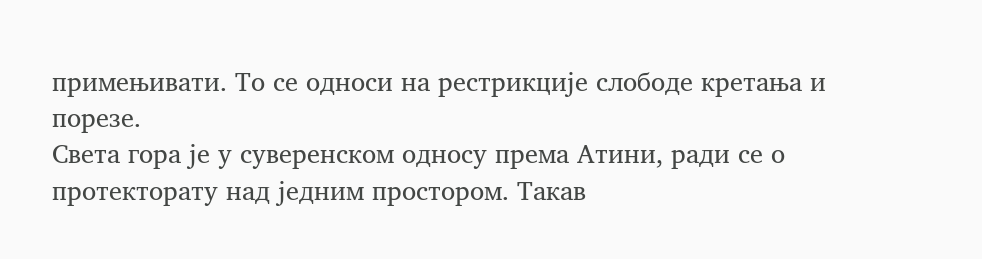примењивати. То се односи на рестрикције слободе кретања и порезе.
Света гора је у суверенском односу према Атини, ради се о протекторату над једним простором. Такав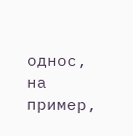однос, на пример,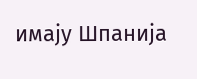имају Шпанија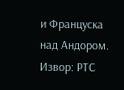и Француска над Андором.
Извор: РТС